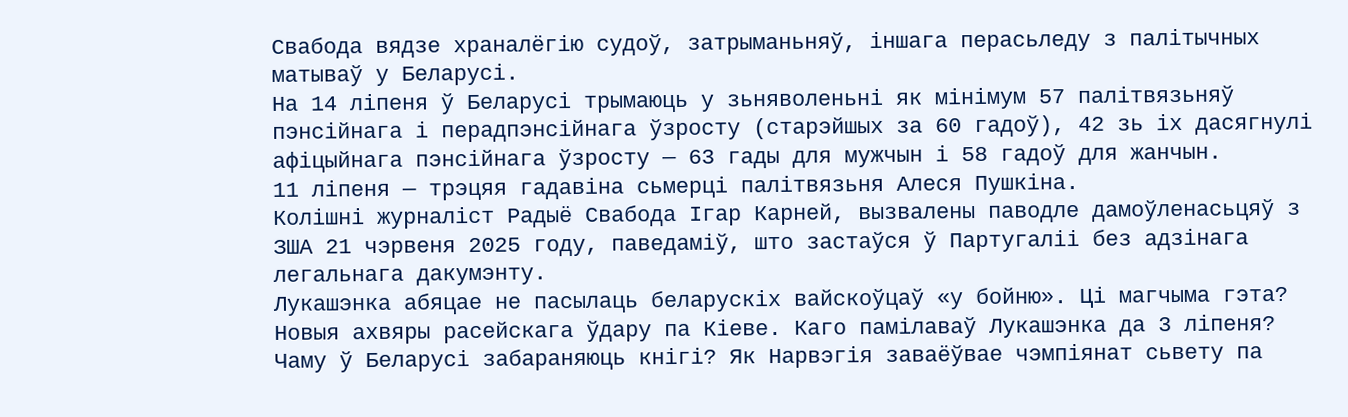Свабода вядзе храналёгію судоў, затрыманьняў, іншага перасьледу з палітычных матываў у Беларусі.
На 14 ліпеня ў Беларусі трымаюць у зьняволеньні як мінімум 57 палітвязьняў пэнсійнага і перадпэнсійнага ўзросту (старэйшых за 60 гадоў), 42 зь іх дасягнулі афіцыйнага пэнсійнага ўзросту — 63 гады для мужчын і 58 гадоў для жанчын.
11 ліпеня — трэцяя гадавіна сьмерці палітвязьня Алеся Пушкіна.
Колішні журналіст Радыё Свабода Ігар Карней, вызвалены паводле дамоўленасьцяў з ЗША 21 чэрвеня 2025 году, паведаміў, што застаўся ў Партугаліі без адзінага легальнага дакумэнту.
Лукашэнка абяцае не пасылаць беларускіх вайскоўцаў «у бойню». Ці магчыма гэта? Новыя ахвяры расейскага ўдару па Кіеве. Каго памілаваў Лукашэнка да 3 ліпеня? Чаму ў Беларусі забараняюць кнігі? Як Нарвэгія заваёўвае чэмпіянат сьвету па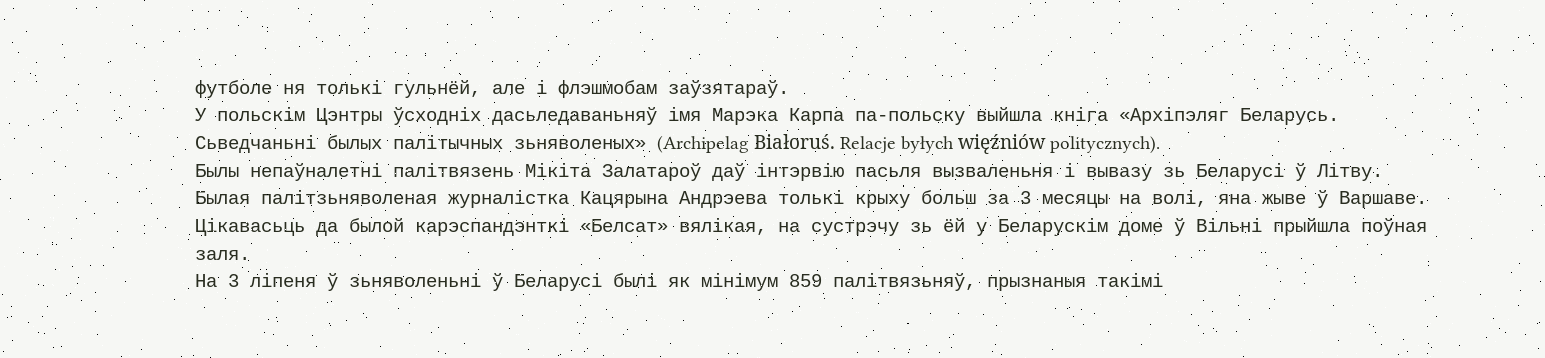футболе ня толькі гульнёй, але і флэшмобам заўзятараў.
У польскім Цэнтры ўсходніх дасьледаваньняў імя Марэка Карпа па-польску выйшла кніга «Архіпэляг Беларусь. Сьведчаньні былых палітычных зьняволеных» (Archipelag Białoruś. Relacje byłych więźniów politycznych).
Былы непаўналетні палітвязень Мікіта Залатароў даў інтэрвію пасьля вызваленьня і вывазу зь Беларусі ў Літву.
Былая палітзьняволеная журналістка Кацярына Андрэева толькі крыху больш за 3 месяцы на волі, яна жыве ў Варшаве. Цікавасьць да былой карэспандэнткі «Белсат» вялікая, на сустрэчу зь ёй у Беларускім доме ў Вільні прыйшла поўная заля.
На 3 ліпеня ў зьняволеньні ў Беларусі былі як мінімум 859 палітвязьняў, прызнаныя такімі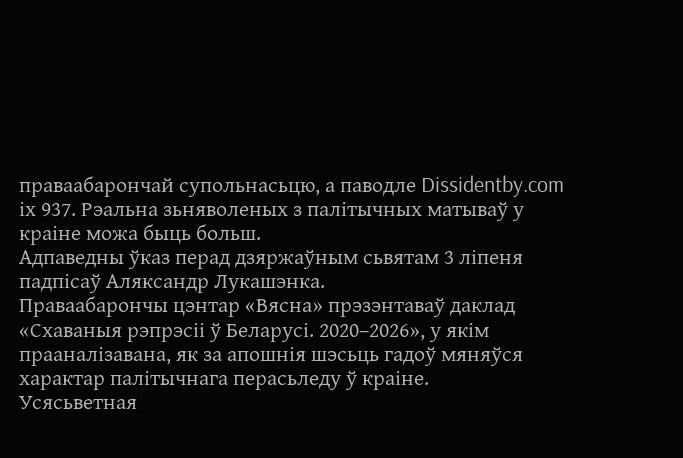праваабарончай супольнасьцю, а паводле Dissidentby.com іх 937. Рэальна зьняволеных з палітычных матываў у краіне можа быць больш.
Адпаведны ўказ перад дзяржаўным сьвятам 3 ліпеня падпісаў Аляксандр Лукашэнка.
Праваабарончы цэнтар «Вясна» прэзэнтаваў даклад «Схаваныя рэпрэсіі ў Беларусі. 2020–2026», у якім прааналізавана, як за апошнія шэсьць гадоў мяняўся характар палітычнага перасьледу ў краіне.
Усясьветная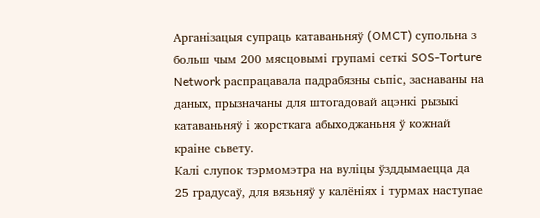Арганізацыя супраць катаваньняў (OMCT) супольна з больш чым 200 мясцовымі групамі сеткі SOS-Torture Network распрацавала падрабязны сьпіс, заснаваны на даных, прызначаны для штогадовай ацэнкі рызыкі катаваньняў і жорсткага абыходжаньня ў кожнай краіне сьвету.
Калі слупок тэрмомэтра на вуліцы ўзддымаецца да 25 градусаў, для вязьняў у калёніях і турмах наступае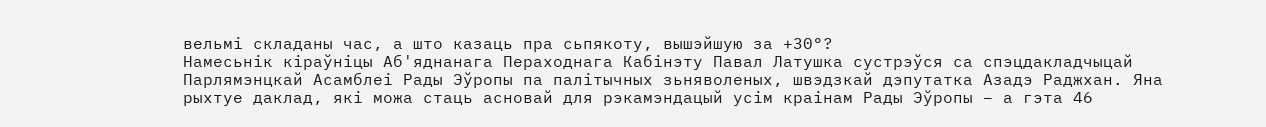вельмі складаны час, а што казаць пра сьпякоту, вышэйшую за +30°?
Намесьнік кіраўніцы Аб'яднанага Пераходнага Кабінэту Павал Латушка сустрэўся са спэцдакладчыцай Парлямэнцкай Асамблеі Рады Эўропы па палітычных зьняволеных, швэдзкай дэпутатка Азадэ Раджхан. Яна рыхтуе даклад, які можа стаць асновай для рэкамэндацый усім краінам Рады Эўропы – а гэта 46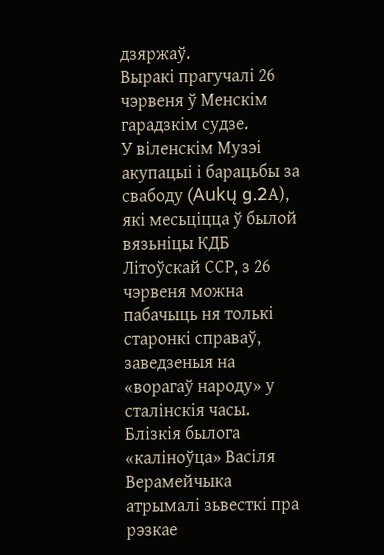дзяржаў.
Выракі прагучалі 26 чэрвеня ў Менскім гарадзкім судзе.
У віленскім Музэі акупацыі і барацьбы за свабоду (Aukų g.2А), які месьціцца ў былой вязьніцы КДБ Літоўскай ССР, з 26 чэрвеня можна пабачыць ня толькі старонкі справаў, заведзеныя на «ворагаў народу» у сталінскія часы.
Блізкія былога «каліноўца» Васіля Верамейчыка атрымалі зьвесткі пра рэзкае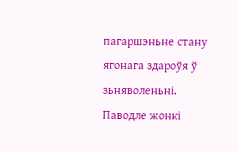пагаршэньне стану ягонага здароўя ў зьняволеньні. Паводле жонкі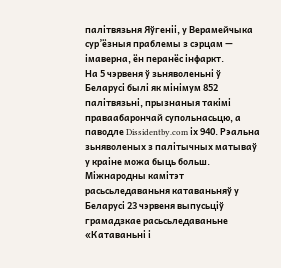палітвязьня Яўгеніі, у Верамейчыка сур’ёзныя праблемы з сэрцам — імаверна, ён перанёс інфаркт.
На 5 чэрвеня ў зьняволеньні ў Беларусі былі як мінімум 852 палітвязьні, прызнаныя такімі праваабарончай супольнасьцю, а паводле Dissidentby.com іх 940. Рэальна зьняволеных з палітычных матываў у краіне можа быць больш.
Міжнародны камітэт расьсьледаваньня катаваньняў у Беларусі 23 чэрвеня выпусьціў грамадзкае расьсьледаваньне «Катаваньні і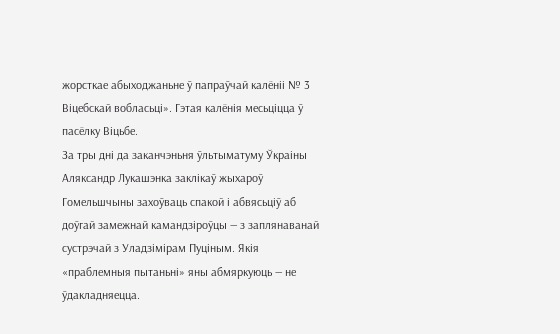жорсткае абыходжаньне ў папраўчай калёніі № 3 Віцебскай вобласьці». Гэтая калёнія месьціцца ў пасёлку Віцьбе.
За тры дні да заканчэньня ўльтыматуму Ўкраіны Аляксандр Лукашэнка заклікаў жыхароў Гомельшчыны захоўваць спакой і абвясьціў аб доўгай замежнай камандзіроўцы — з заплянаванай сустрэчай з Уладзімірам Пуціным. Якія «праблемныя пытаньні» яны абмяркуюць — не ўдакладняецца.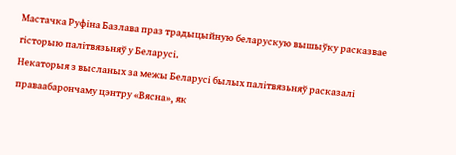Мастачка Руфіна Базлава праз традыцыйную беларускую вышыўку расказвае гісторыю палітвязьняў у Беларусі.
Некаторыя з высланых за межы Беларусі былых палітвязьняў расказалі праваабарончаму цэнтру «Вясна», як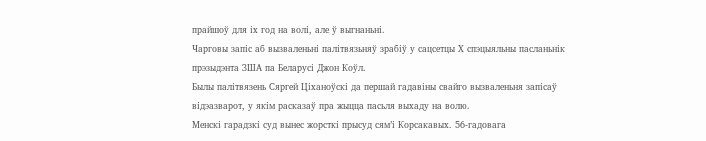прайшоў для іх год на волі, але ў выгнаньні.
Чарговы запіс аб вызваленьні палітвязьняў зрабіў у сацсетцы Х спэцыяльны пасланьнік прэзыдэнта ЗША па Беларусі Джон Коўл.
Былы палітвязень Сяргей Ціханоўскі да першай гадавіны свайго вызваленьня запісаў відэазварот, у якім расказаў пра жыцца пасьля выхаду на волю.
Менскі гарадзкі суд вынес жорсткі прысуд сям’і Корсакавых. 56-гадовага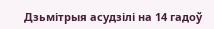Дзьмітрыя асудзілі на 14 гадоў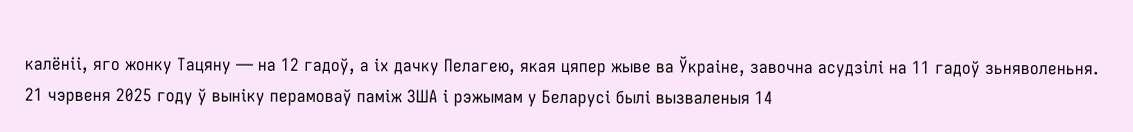калёніі, яго жонку Тацяну — на 12 гадоў, а іх дачку Пелагею, якая цяпер жыве ва Ўкраіне, завочна асудзілі на 11 гадоў зьняволеньня.
21 чэрвеня 2025 году ў выніку перамоваў паміж ЗША і рэжымам у Беларусі былі вызваленыя 14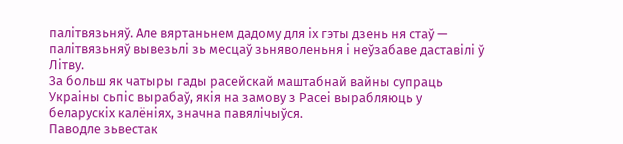палітвязьняў. Але вяртаньнем дадому для іх гэты дзень ня стаў — палітвязьняў вывезьлі зь месцаў зьняволеньня і неўзабаве даставілі ў Літву.
За больш як чатыры гады расейскай маштабнай вайны супраць Украіны сьпіс вырабаў, якія на замову з Расеі вырабляюць у беларускіх калёніях, значна павялічыўся.
Паводле зьвестак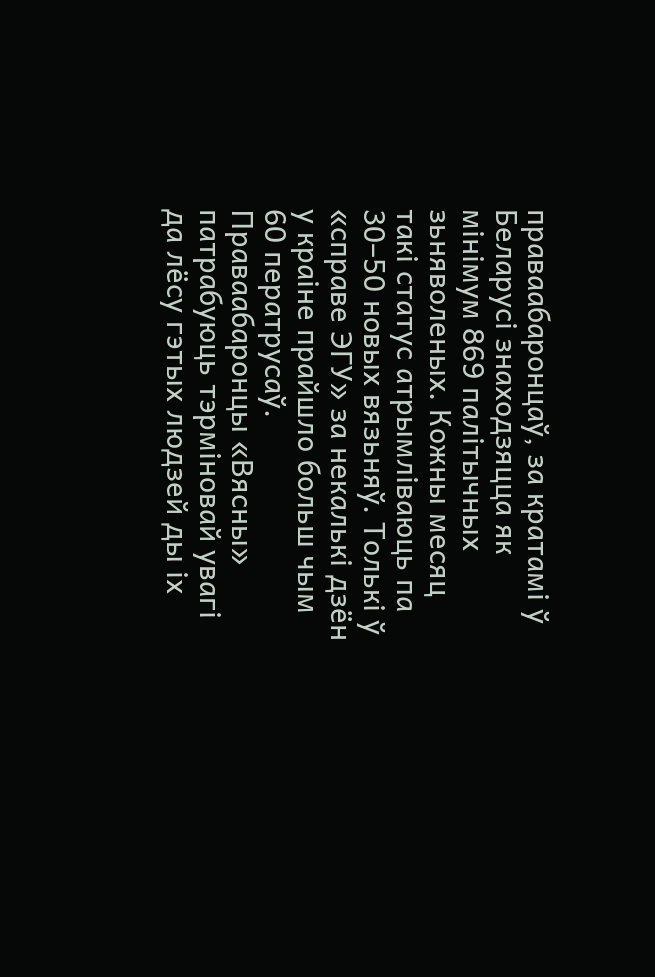праваабаронцаў, за кратамі ў Беларусі знаходзяцца як мінімум 869 палітычных зьняволеных. Кожны месяц такі статус атрымліваюць па 30–50 новых вязьняў. Толькі ў «справе ЭГУ» за некалькі дзён у краіне прайшло больш чым 60 ператрусаў.
Праваабаронцы «Вясны» патрабуюць тэрміновай увагі да лёсу гэтых людзей ды іх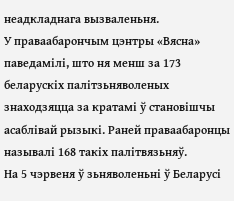неадкладнага вызваленьня.
У праваабарончым цэнтры «Вясна» паведамілі, што ня менш за 173 беларускіх палітзьняволеных знаходзяцца за кратамі ў становішчы асаблівай рызыкі. Раней праваабаронцы называлі 168 такіх палітвязьняў.
На 5 чэрвеня ў зьняволеньні ў Беларусі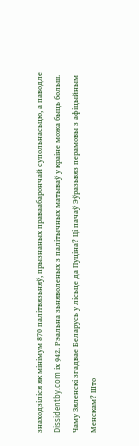знаходзіліся як мінімум 870 палітвязьняў, прызнаных праваабарончай супольнасьцю, а паводле Dissidentby.com іх 942. Рэальна зьняволеных з палітычных матываў у краіне можа быць больш.
Чаму Зяленскі згадвае Беларусь у лісьце да Пуціна? Ці пачаў Эўразьвяз перамовы з афіцыйным Менскам? Што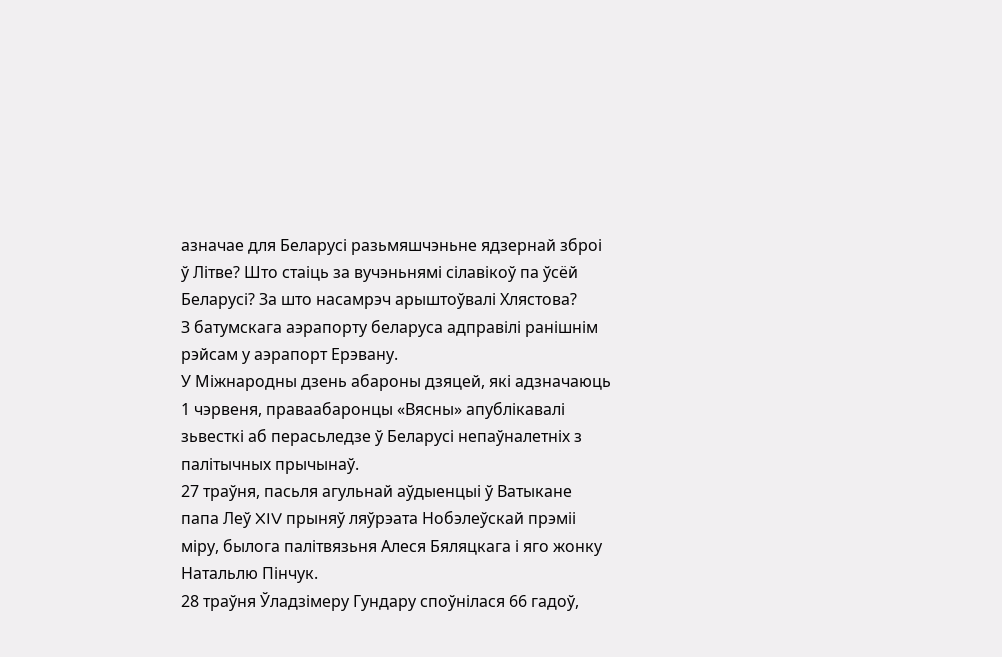азначае для Беларусі разьмяшчэньне ядзернай зброі ў Літве? Што стаіць за вучэньнямі сілавікоў па ўсёй Беларусі? За што насамрэч арыштоўвалі Хлястова?
З батумскага аэрапорту беларуса адправілі ранішнім рэйсам у аэрапорт Ерэвану.
У Міжнародны дзень абароны дзяцей, які адзначаюць 1 чэрвеня, праваабаронцы «Вясны» апублікавалі зьвесткі аб перасьледзе ў Беларусі непаўналетніх з палітычных прычынаў.
27 траўня, пасьля агульнай аўдыенцыі ў Ватыкане папа Леў XIV прыняў ляўрэата Нобэлеўскай прэміі міру, былога палітвязьня Алеся Бяляцкага і яго жонку Натальлю Пінчук.
28 траўня Ўладзімеру Гундару споўнілася 66 гадоў,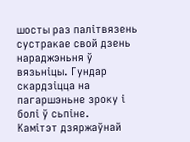шосты раз палітвязень сустракае свой дзень нараджэньня ў вязьніцы. Гундар скардзіцца на пагаршэньне зроку і болі ў сьпіне.
Камітэт дзяржаўнай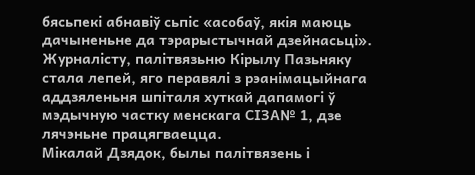бясьпекі абнавіў сьпіс «асобаў, якія маюць дачыненьне да тэрарыстычнай дзейнасьці».
Журналісту, палітвязьню Кірылу Пазьняку стала лепей, яго перавялі з рэанімацыйнага аддзяленьня шпіталя хуткай дапамогі ў мэдычную частку менскага СІЗА№ 1, дзе лячэньне працягваецца.
Мікалай Дзядок, былы палітвязень і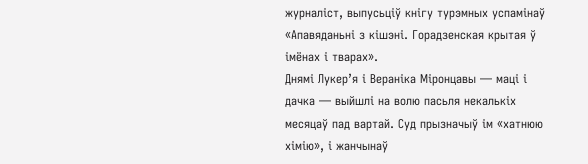журналіст, выпусьціў кнігу турэмных успамінаў «Апавяданьні з кішэні. Горадзенская крытая ў імёнах і тварах».
Днямі Лукер’я і Вераніка Міронцавы — маці і дачка — выйшлі на волю пасьля некалькіх месяцаў пад вартай. Суд прызначыў ім «хатнюю хімію», і жанчынаў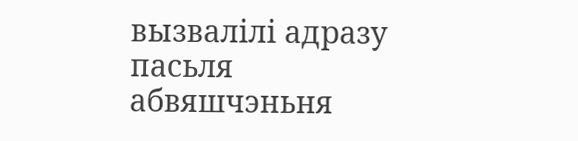вызвалілі адразу пасьля абвяшчэньня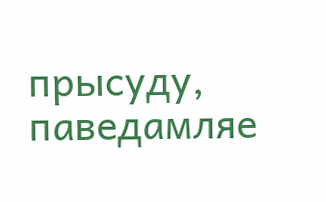прысуду, паведамляе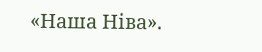«Наша Ніва».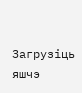Загрузіць яшчэ